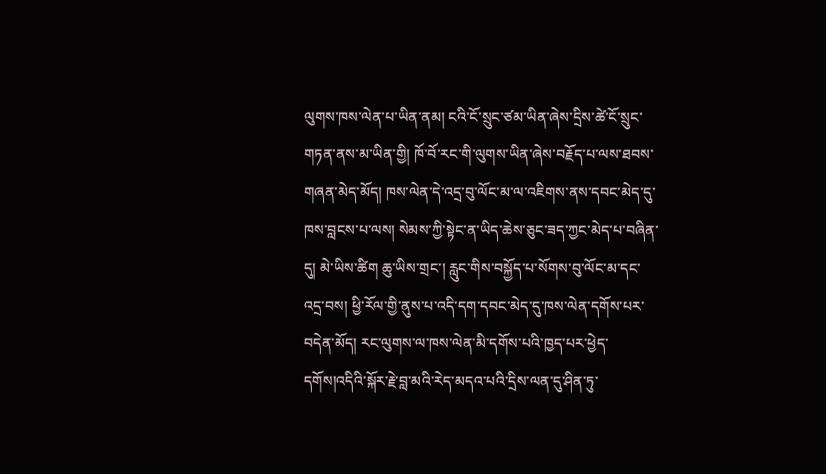ལུགས་ཁས་ལེན་པ་ཡིན་ནམ། ངའི་ངོ་སྲུང་ཙམ་ཡིན་ཞེས་དྲིས་ཚེ་ངོ་སྲུང་གཏན་ནས་མ་ཡིན་གྱི། ཁོ་བོ་རང་གི་ལུགས་ཡིན་ཞེས་བརྗོད་པ་ལས་ཐབས་གཞན་མེད་མོད། ཁས་ལེན་དེ་འདྲ་བུ་ལོང་མ་ལ་འཇིགས་ནས་དབང་མེད་དུ་ཁས་བླངས་པ་ལས། སེམས་ཀྱི་སྟེང་ན་ཡིད་ཆེས་ཅུང་ཟད་ཀྱང་མེད་པ་བཞིན་དུ། མེ་ཡིས་ཚིག ཆུ་ཡིས་གྲང་། རླུང་གིས་བསྐྱོད་པ་སོགས་བུ་ལོང་མ་དང་འདྲ་བས། ཕྱི་རོལ་གྱི་ནུས་པ་འདི་དག་དབང་མེད་དུ་ཁས་ལེན་དགོས་པར་བདེན་མོད། རང་ལུགས་ལ་ཁས་ལེན་མི་དགོས་པའི་ཁྱད་པར་ཕྱེད་དགོས།འདིའི་སྐོར་རྗེ་བླ་མའི་རེད་མདའ་པའི་དྲིས་ལན་དུ་ཤིན་ཏུ་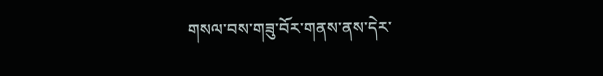གསལ་བས་གཟུ་བོར་གནས་ནས་དེར་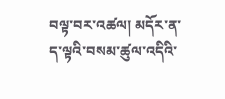བལྟ་བར་འཚལ། མདོར་ན་ད་ལྟའི་བསམ་ཚུལ་འདིའི་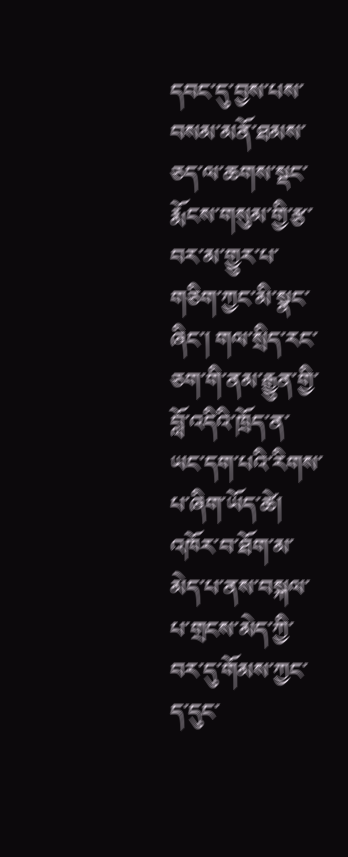དབང་དུ་བྱས་པས་བསམ་མནོ་ཐམས་ཅད་ལ་ཆགས་སྡང་རྨོངས་གསུམ་གྱི་རྩ་བར་མ་གྱུར་པ་གཅིག་ཀྱང་མི་སྣང་ཞིང་། གལ་སྲིད་རང་ཅག་གི་ནམ་རྒྱུན་གྱི་བློ་འདིའི་ཁྲོད་ན་ཡང་དག་པའི་རིགས་པ་ཞིག་ཡོད་ཚེ། འཁོར་བ་ཐོག་མ་མེད་པ་ནས་བསྐལ་པ་གྲངས་མེད་ཀྱི་བར་དུ་གོམས་ཀྱང་ད་དུང་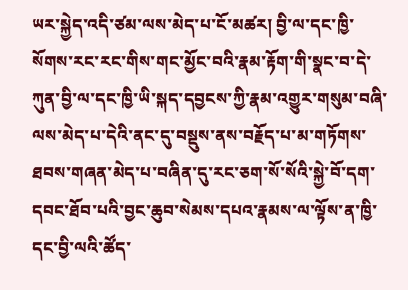ཡར་སྐྱེད་འདི་ཙམ་ལས་མེད་པ་ངོ་མཚར། བྱི་ལ་དང་ཁྱི་སོགས་རང་རང་གིས་གང་མྱོང་བའི་རྣམ་རྟོག་གི་སྣང་བ་དེ་ཀུན་བྱི་ལ་དང་ཁྱི་ཡི་སྐད་དབྱངས་ཀྱི་རྣམ་འགྱུར་གསུམ་བཞི་ལས་མེད་པ་དེའི་ནང་དུ་བསྡུས་ནས་བརྗོད་པ་མ་གཏོགས་ཐབས་གཞན་མེད་པ་བཞིན་དུ་རང་ཅག་སོ་སོའི་སྐྱེ་བོ་དག་དབང་ཐོབ་པའི་བྱང་ཆུབ་སེམས་དཔའ་རྣམས་ལ་ལྟོས་ན་ཁྱི་དང་བྱི་ལའི་ཚོད་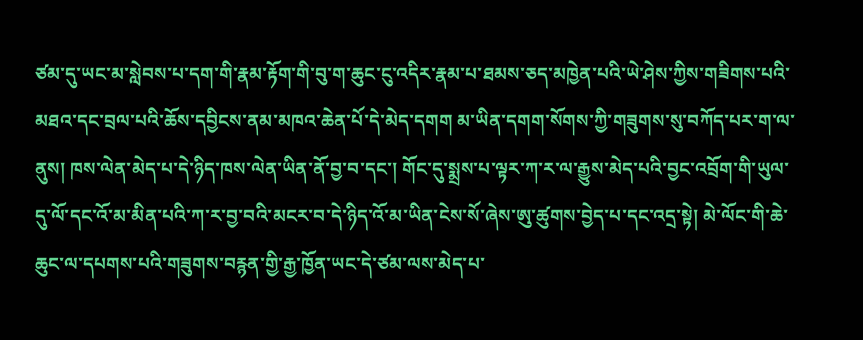ཙམ་དུ་ཡང་མ་སླེབས་པ་དག་གི་རྣམ་རྟོག་གི་བུ་ག་ཆུང་ངུ་འདིར་རྣམ་པ་ཐམས་ཅད་མཁྱེན་པའི་ཡེ་ཤེས་ཀྱིས་གཟིགས་པའི་མཐའ་དང་བྲལ་པའི་ཆོས་དབྱིངས་ནམ་མཁའ་ཆེན་པོ་དེ་མེད་དགག མ་ཡིན་དགག་སོགས་ཀྱི་གཟུགས་སུ་བཀོད་པར་ག་ལ་ནུས། ཁས་ལེན་མེད་པ་དེ་ཉིད་ཁས་ལེན་ཡིན་ནོ་བྱ་བ་དང་། གོང་དུ་སྨྲས་པ་ལྟར་ཀ་ར་ལ་རྒྱུས་མེད་པའི་བྱང་འབྲོག་གི་ཡུལ་དུ་ལོ་དང་འོ་མ་མིན་པའི་ཀ་ར་བྱ་བའི་མངར་བ་དེ་ཉིད་འོ་མ་ཡིན་ངེས་སོ་ཞེས་ཨུ་ཚུགས་བྱེད་པ་དང་འདྲ་སྟེ། མེ་ལོང་གི་ཆེ་ཆུང་ལ་དཔགས་པའི་གཟུགས་བརྙན་གྱི་རྒྱ་ཁྱོན་ཡང་དེ་ཙམ་ལས་མེད་པ་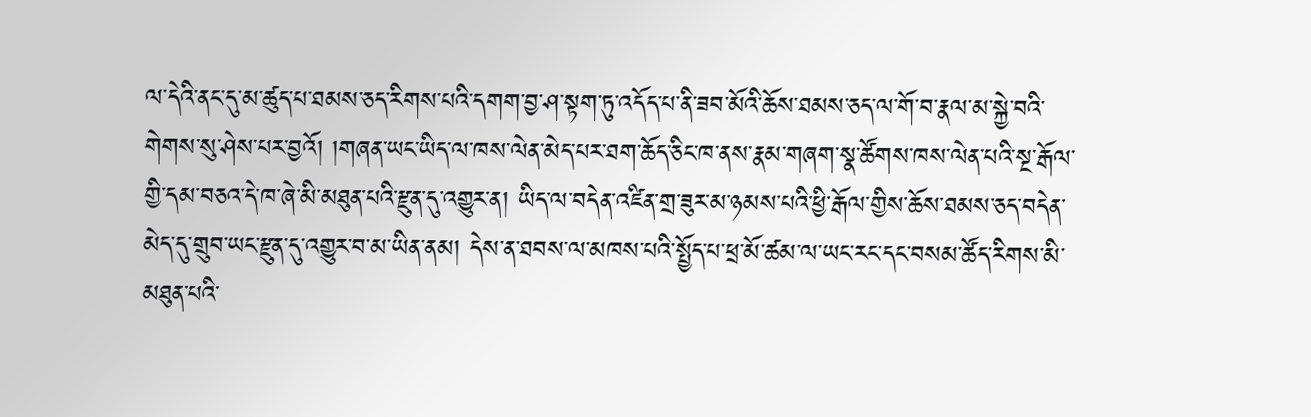ལ་དེའི་ནང་དུ་མ་ཚུད་པ་ཐམས་ཅད་རིགས་པའི་དགག་བྱ་ཤ་སྟག་ཏུ་འདོད་པ་ནི་ཟབ་མོའི་ཆོས་ཐམས་ཅད་ལ་གོ་བ་རྣལ་མ་སྐྱེ་བའི་གེགས་སུ་ཤེས་པར་བྱའོ། །གཞན་ཡང་ཡིད་ལ་ཁས་ལེན་མེད་པར་ཐག་ཆོད་ཅིང་ཁ་ནས་རྣམ་གཞག་སྣ་ཚོགས་ཁས་ལེན་པའི་སྔ་རྒོལ་གྱི་དམ་བཅའ་དེ་ཁ་ཞེ་མི་མཐུན་པའི་རྫུན་དུ་འགྱུར་ན། ཡིད་ལ་བདེན་འཛིན་གྲ་ཟུར་མ་ཉམས་པའི་ཕྱི་རྒོལ་གྱིས་ཆོས་ཐམས་ཅད་བདེན་མེད་དུ་གྲུབ་ཡང་རྫུན་དུ་འགྱུར་བ་མ་ཡིན་ནམ། དེས་ན་ཐབས་ལ་མཁས་པའི་སྤྱོད་པ་ཕྲ་མོ་ཚམ་ལ་ཡང་རང་དང་བསམ་ཚོད་རིགས་མི་མཐུན་པའི་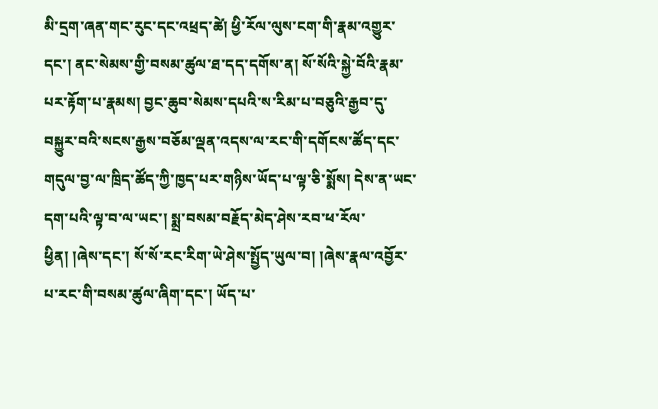མི་དྲག་ཞན་གང་རུང་དང་འཕྲད་ཚེ། ཕྱི་རོལ་ལུས་ངག་གི་རྣམ་འགྱུར་དང་། ནང་སེམས་གྱི་བསམ་ཚུལ་ཐ་དད་དགོས་ན། སོ་སོའི་སྐྱེ་བོའི་རྣམ་པར་རྟོག་པ་རྣམས། བྱང་ཆུབ་སེམས་དཔའི་ས་རིམ་པ་བཅུའི་རྒྱབ་དུ་བསྐྱུར་བའི་སངས་རྒྱས་བཅོམ་ལྡན་འདས་ལ་རང་གི་དགོངས་ཚོད་དང་གདུལ་བྱ་ལ་ཁྲིད་ཚོད་ཀྱི་ཁྱད་པར་གཉིས་ཡོད་པ་ལྟ་ཅི་སྨོས། དེས་ན་ཡང་དག་པའི་ལྟ་བ་ལ་ཡང་། སྨྲ་བསམ་བརྗོད་མེད་ཤེས་རབ་ཕ་རོལ་ཕྱིན། །ཞེས་དང་། སོ་སོ་རང་རིག་ཡེ་ཤེས་སྤྱོད་ཡུལ་བ། །ཞེས་རྣལ་འབྱོར་པ་རང་གི་བསམ་ཚུལ་ཞིག་དང་། ཡོད་པ་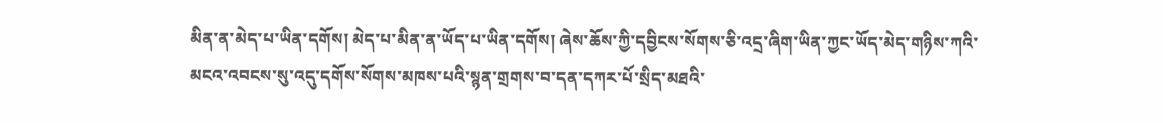མིན་ན་མེད་པ་ཡིན་དགོས། མེད་པ་མིན་ན་ཡོད་པ་ཡིན་དགོས། ཞེས་ཆོས་ཀྱི་དབྱིངས་སོགས་ཅི་འདྲ་ཞིག་ཡིན་ཀྱང་ཡོད་མེད་གཉིས་ཀའི་མངའ་འབངས་སུ་འདུ་དགོས་སོགས་མཁས་པའི་སྙན་གྲགས་བ་དན་དཀར་པོ་སྲིད་མཐའི་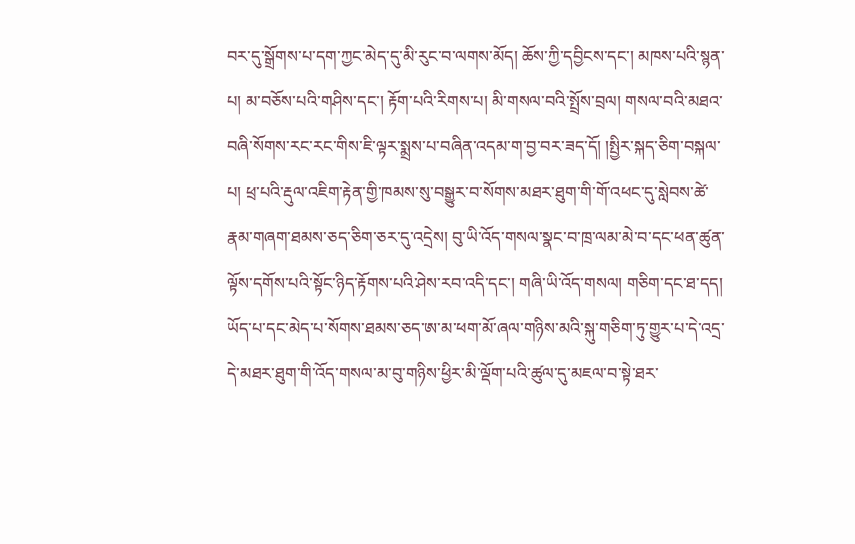བར་དུ་སྒྲོགས་པ་དག་ཀྱང་མེད་དུ་མི་རུང་བ་ལགས་མོད། ཆོས་ཀྱི་དབྱིངས་དང་། མཁས་པའི་སྙན་པ། མ་བཅོས་པའི་གཤིས་དང་། རྟོག་པའི་རིགས་པ། མི་གསལ་བའི་སྤྲོས་བྲལ། གསལ་བའི་མཐའ་བཞི་སོགས་རང་རང་གིས་ཇི་ལྟར་སྨྲས་པ་བཞིན་འདམ་ག་བྱ་བར་ཟད་དོ། །སྤྱིར་སྐད་ཅིག་བསྐལ་པ། ཕྲ་པའི་རྡུལ་འཇིག་རྟེན་གྱི་ཁམས་སུ་བསྒྱུར་བ་སོགས་མཐར་ཐུག་གི་གོ་འཕང་དུ་སླེབས་ཚེ་རྣམ་གཞག་ཐམས་ཅད་ཅིག་ཅར་དུ་འདྲེས། བུ་ཡི་འོད་གསལ་སྣང་བ་ཁྲ་ལམ་མེ་བ་དང་ཕན་ཚུན་ལྟོས་དགོས་པའི་སྟོང་ཉིད་རྟོགས་པའི་ཤེས་རབ་འདི་དང་། གཞི་ཡི་འོད་གསལ། གཅིག་དང་ཐ་དད། ཡོད་པ་དང་མེད་པ་སོགས་ཐམས་ཅད་ཨ་མ་ཕག་མོ་ཞལ་གཉིས་མའི་སྐུ་གཅིག་ཏུ་གྱུར་པ་དེ་འདྲ་དེ་མཐར་ཐུག་གི་འོད་གསལ་མ་བུ་གཉིས་ཕྱིར་མི་ལྡོག་པའི་ཚུལ་དུ་མཇལ་བ་སྟེ་ཐར་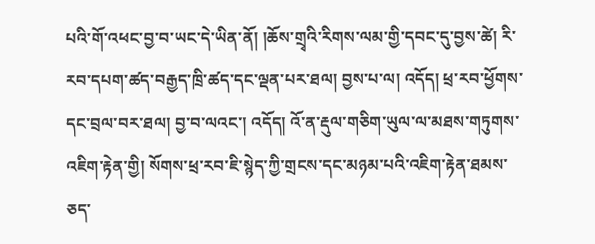པའི་གོ་འཕང་བྱ་བ་ཡང་དེ་ཡིན་ནོ། །ཆོས་གྲྭའི་རིགས་ལམ་གྱི་དབང་དུ་བྱས་ཚེ། རི་རབ་དཔག་ཚད་བརྒྱད་ཁྲི་ཚད་དང་ལྡན་པར་ཐལ། བྱས་པ་ལ། འདོད། ཕྲ་རབ་ཕྱོགས་དང་བྲལ་བར་ཐལ། བྱ་བ་ལའང་། འདོད། འོ་ན་རྡུལ་གཅིག་ཡུལ་ལ་མཐས་གཏུགས་འཇིག་རྟེན་གྱི། སོགས་ཕྲ་རབ་ཇི་སྙེད་ཀྱི་གྲངས་དང་མཉམ་པའི་འཇིག་རྟེན་ཐམས་ཅད་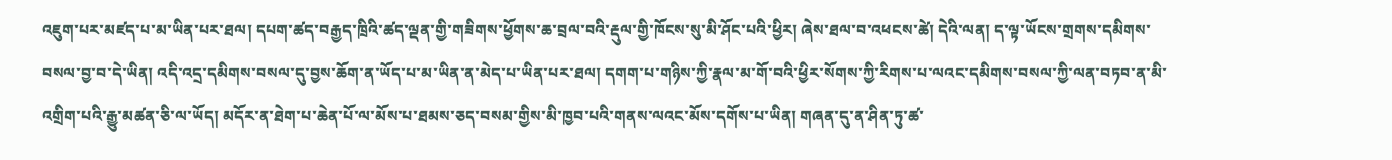འཇུག་པར་མཛད་པ་མ་ཡིན་པར་ཐལ། དཔག་ཚད་བརྒྱད་ཁྲིའི་ཚད་ལྡན་གྱི་གཟིགས་ཕྱོགས་ཆ་བྲལ་བའི་རྡུལ་གྱི་ཁོངས་སུ་མི་ཤོང་པའི་ཕྱིར། ཞེས་ཐལ་བ་འཕངས་ཚེ། དེའི་ལན། ད་ལྟ་ཡོངས་གྲགས་དམིགས་བསལ་བྱ་བ་དེ་ཡིན། འདི་འདྲ་དམིགས་བསལ་དུ་བྱས་ཆོག་ན་ཡོད་པ་མ་ཡིན་ན་མེད་པ་ཡིན་པར་ཐལ། དགག་པ་གཉིས་ཀྱི་རྣལ་མ་གོ་བའི་ཕྱིར་སོགས་ཀྱི་རིགས་པ་ལའང་དམིགས་བསལ་ཀྱི་ལན་བཏབ་ན་མི་འགྲིག་པའི་རྒྱུ་མཚན་ཅི་ལ་ཡོད། མདོར་ན་ཐེག་པ་ཆེན་པོ་ལ་མོས་པ་ཐམས་ཅད་བསམ་གྱིས་མི་ཁྱབ་པའི་གནས་ལའང་མོས་དགོས་པ་ཡིན། གཞན་དུ་ན་ཤིན་ཏུ་ཚ་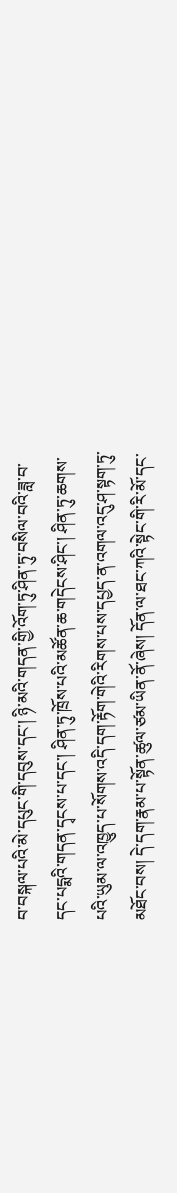བ་བསྐལ་པའི་མེ་དཔུང་གི་དབུས་དང་། ཉི་མའི་གདན་གྱི་འོག་ཏུ་ཤིན་ཏུ་བསིལ་བའི་ཟླ་བ་དང་པདྨའི་གདན་དྭངས་པ་དང་། ཤིན་ཏུ་ཁྲོས་པའི་མཚོན་ཆ་གདེངས་ཤིང་། ཤིན་ཏུ་ཆགས་པའི་ཡུམ་ལ་འཁྱུད་པ་སོགས་འདི་དག་རྟོག་གེའི་རིགས་པས་དཔྱད་ན་འགལ་འདུ་ཤ་སྟག་ཏུ་མཐོང་བས། དེ་དག་རྣམ་པ་སྟོན་ཚུལ་ཙམ་ཡིན་ནོ་ཞེས། དོན་ལ་ཐང་ཀའི་སྟེང་གི་རི་མོ་དང་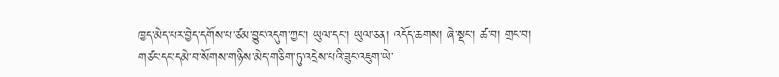ཁྱད་མེད་པར་བྱེད་དགོས་པ་ཙམ་བྱུང་འདུག་ཀྱང་། ཡུལ་དང་། ཡུལ་ཅན། འདོད་ཆགས། ཞེ་སྡང་། ཚ་བ། གྲང་བ། གཙང་དང་དམེ་བ་སོགས་གཉིས་མེད་གཅིག་ཏུ་འདྲེས་པའི་ཟུང་འཇུག་ཡེ་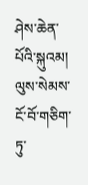ཤེས་ཆེན་པོའི་སྐུའམ། ལུས་སེམས་ངོ་བོ་གཅིག་ཏུ་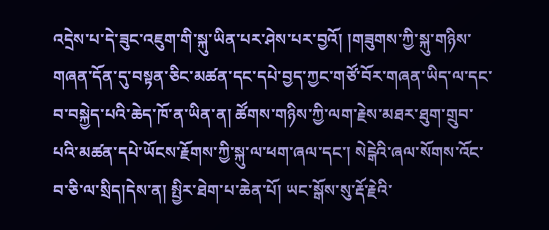འདྲེས་པ་དེ་ཟུང་འཇུག་གི་སྐུ་ཡིན་པར་ཤེས་པར་བྱའོ། །གཟུགས་ཀྱི་སྐུ་གཉིས་གཞན་དོན་དུ་བསྟན་ཅིང་མཚན་དང་དཔེ་བྱད་ཀྱང་གཙོ་བོར་གཞན་ཡིད་ལ་དང་བ་བསྐྱེད་པའི་ཆེད་ཁོ་ན་ཡིན་ན། ཚོགས་གཉིས་ཀྱི་ལག་རྗེས་མཐར་ཐུག་གྲུབ་པའི་མཚན་དཔེ་ཡོངས་རྗོགས་ཀྱི་སྐུ་ལ་ཕག་ཞལ་དང་། སེངྒེའི་ཞལ་སོགས་འོང་བ་ཅི་ལ་སྲིད།དེས་ན། སྤྱིར་ཐེག་པ་ཆེན་པོ། ཡང་སྒོས་སུ་རྡོ་རྗེའི་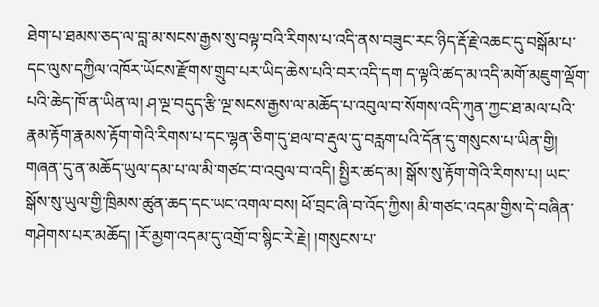ཐེག་པ་ཐམས་ཅད་ལ་བླ་མ་སངས་རྒྱས་སུ་བལྟ་བའི་རིགས་པ་འདི་ནས་བཟུང་རང་ཉིད་རྡོ་རྗེ་འཆང་དུ་བསྒོམ་པ་དང་ལུས་དཀྱིལ་འཁོར་ཡོངས་རྫོགས་གྲུབ་པར་ཡིད་ཆེས་པའི་བར་འདི་དག ད་ལྟའི་ཚད་མ་འདི་མགོ་མཇུག་ལྡོག་པའི་ཆེད་ཁོ་ན་ཡིན་ལ། ཤ་ལྔ་བདུད་རྩི་ལྔ་སངས་རྒྱས་ལ་མཆོད་པ་འབུལ་བ་སོགས་འདི་ཀུན་ཀྱང་ཐ་མལ་པའི་རྣམ་རྟོག་རྣམས་རྟོག་གེའི་རིགས་པ་དང་ལྷན་ཅིག་དུ་ཐལ་བ་རྡུལ་དུ་བརླག་པའི་དོན་དུ་གསུངས་པ་ཡིན་གྱི། གཞན་དུ་ན་མཆོད་ཡུལ་དམ་པ་ལ་མི་གཙང་བ་འབུལ་བ་འདི། སྤྱིར་ཚད་མ། སྒོས་སུ་རྟོག་གེའི་རིགས་པ། ཡང་སྒོས་སུ་ཡུལ་གྱི་ཁྲིམས་ཚུན་ཆད་དང་ཡང་འགལ་བས། ཕོ་བྲང་ཞི་བ་འོད་ཀྱིས། མི་གཙང་འདམ་གྱིས་དེ་བཞིན་གཤེགས་པར་མཆོད། །རོ་མྱག་འདམ་དུ་འགྲོ་བ་སྙིང་རེ་རྗེ། །གསུངས་པ་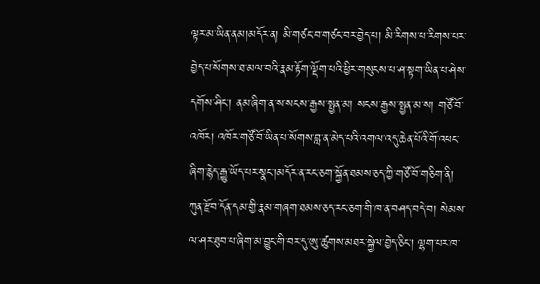ལྟར་མ་ཡིན་ནམ།མདོར་ན། མི་གཙང་བ་གཙང་བར་བྱེད་པ། མི་རིགས་པ་རིགས་པར་བྱེད་པ་སོགས་ཐ་མལ་བའི་རྣམ་རྟོག་ལྡོག་པའི་ཕྱིར་གསུངས་པ་ཤ་སྟག་ཡིན་པ་ཤེས་དགོས་ཤིང་། ནམ་ཞིག་ན་ས་སངས་རྒྱས་སྤྱན་མ། སངས་རྒྱས་སྤྱན་མ་ས། གཙོ་བོ་འཁོར། འཁོར་གཙོ་བོ་ཡིན་པ་སོགས་བླ་ན་མེད་པའི་འགལ་འདུ་ཆེན་པོའི་གོ་འཕང་ཞིག་རྙེད་རྒྱུ་ཡོད་པར་སྣང་།མདོར་ན་རང་ཅག་སྐྱོན་ཐམས་ཅད་ཀྱི་གཙོ་བོ་གཅིག་ནི། ཀུན་རྫོབ་དོན་དམ་གྱི་རྣམ་གཞག་ཐམས་ཅད་རང་ཅག་གི་ཁ་ན་བཤད་བདེ་བ། སེམས་ལ་ཤར་ཐུབ་པ་ཞིག་མ་བྱུང་གི་བར་དུ་ཨུ་ཚུགས་མཐར་སྐྱེལ་བྱེད་ཅིང་། ལྷག་པར་ཁ་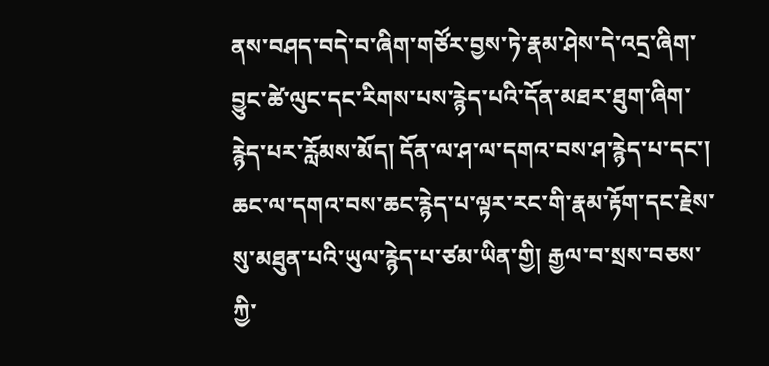ནས་བཤད་བདེ་བ་ཞིག་གཙོར་བྱས་ཏེ་རྣམ་ཤེས་དེ་འདྲ་ཞིག་བྱུང་ཚེ་ལུང་དང་རིགས་པས་རྙེད་པའི་དོན་མཐར་ཐུག་ཞིག་རྙེད་པར་རློམས་མོད། དོན་ལ་ཤ་ལ་དགའ་བས་ཤ་རྙེད་པ་དང་། ཆང་ལ་དགའ་བས་ཆང་རྙེད་པ་ལྟར་རང་གི་རྣམ་རྟོག་དང་རྗེས་སུ་མཐུན་པའི་ཡུལ་རྙེད་པ་ཙམ་ཡིན་གྱི། རྒྱལ་བ་སྲས་བཅས་ཀྱི་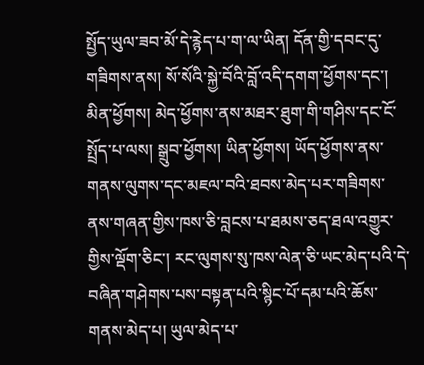སྤྱོད་ཡུལ་ཟབ་མོ་དེ་རྙེད་པ་ག་ལ་ཡིན། དོན་གྱི་དབང་དུ་གཟིགས་ནས། སོ་སོའི་སྐྱེ་བོའི་བློ་འདི་དགག་ཕྱོགས་དང་། མིན་ཕྱོགས། མེད་ཕྱོགས་ནས་མཐར་ཐུག་གི་གཤིས་དང་ངོ་སྤྲོད་པ་ལས། སྒྲུབ་ཕྱོགས། ཡིན་ཕྱོགས། ཡོད་ཕྱོགས་ནས་གནས་ལུགས་དང་མཇལ་བའི་ཐབས་མེད་པར་གཟིགས་ནས་གཞན་གྱིས་ཁས་ཅི་བླངས་པ་ཐམས་ཅད་ཐལ་འགྱུར་གྱིས་ལྡོག་ཅིང་། རང་ལུགས་སུ་ཁས་ལེན་ཅི་ཡང་མེད་པའི་དེ་བཞིན་གཤེགས་པས་བསྟན་པའི་སྙིང་པོ་དམ་པའི་ཆོས་གནས་མེད་པ། ཡུལ་མེད་པ་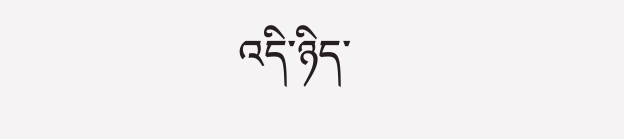འདི་ཉིད་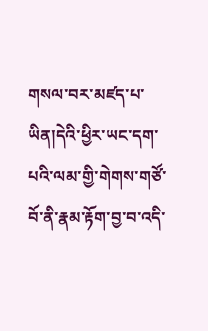གསལ་བར་མཛད་པ་ཡིན།དེའི་ཕྱིར་ཡང་དག་པའི་ལམ་གྱི་གེགས་གཙོ་བོ་ནི་རྣམ་རྟོག་བྱ་བ་འདི་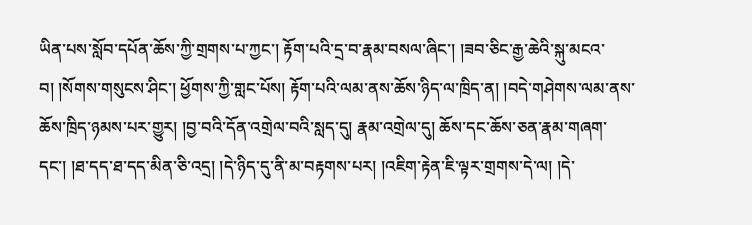ཡིན་པས་སློབ་དཔོན་ཆོས་ཀྱི་གྲགས་པ་ཀྱང་། རྟོག་པའི་དྲ་བ་རྣམ་བསལ་ཞིང་། །ཟབ་ཅིང་རྒྱ་ཆེའི་སྐུ་མངའ་བ། །སོགས་གསུངས་ཤིང་། ཕྱོགས་ཀྱི་གླང་པོས། རྟོག་པའི་ལམ་ནས་ཆོས་ཉིད་ལ་ཁྲིད་ན། །བདེ་གཤེགས་ལམ་ནས་ཆོས་ཁྲིད་ཉམས་པར་གྱུར། །བྱ་བའི་དོན་འགྲེལ་བའི་སླད་དུ། རྣམ་འགྲེལ་དུ། ཆོས་དང་ཆོས་ཅན་རྣམ་གཞག་དང་། །ཐ་དད་ཐ་དད་མིན་ཅི་འདྲ། །དེ་ཉིད་དུ་ནི་མ་བརྟགས་པར། །འཇིག་རྟེན་ཇི་ལྟར་གྲགས་དེ་ལ། །དེ་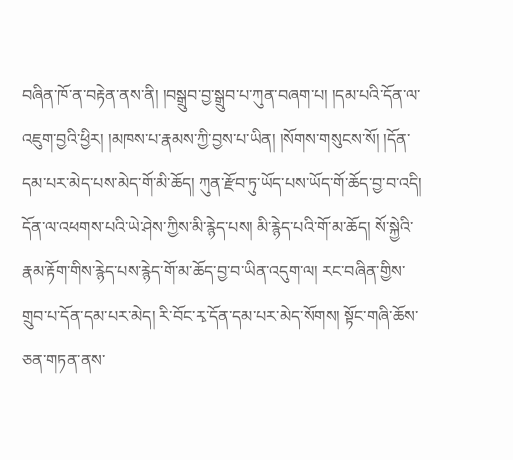བཞིན་ཁོ་ན་བརྟེན་ནས་ནི། །བསྒྲུབ་བྱ་སྒྲུབ་པ་ཀུན་བཞག་པ། །དམ་པའི་དོན་ལ་འཇུག་བྱའི་ཕྱིར། །མཁས་པ་རྣམས་ཀྱི་བྱས་པ་ཡིན། །སོགས་གསུངས་སོ། །དོན་དམ་པར་མེད་པས་མེད་གོ་མི་ཆོད། ཀུན་རྫོབ་ཏུ་ཡོད་པས་ཡོད་གོ་ཆོད་བྱ་བ་འདི། དོན་ལ་འཕགས་པའི་ཡེ་ཤེས་ཀྱིས་མི་རྙེད་པས། མི་རྙེད་པའི་གོ་མ་ཆོད། སོ་སྐྱེའི་རྣམ་རྟོག་གིས་རྙེད་པས་རྙེད་གོ་མ་ཆོད་བྱ་བ་ཡིན་འདུག་ལ། རང་བཞིན་གྱིས་གྲུབ་པ་དོན་དམ་པར་མེད། རི་བོང་རྭ་དོན་དམ་པར་མེད་སོགས། སྟོང་གཞི་ཆོས་ཅན་གཏན་ནས་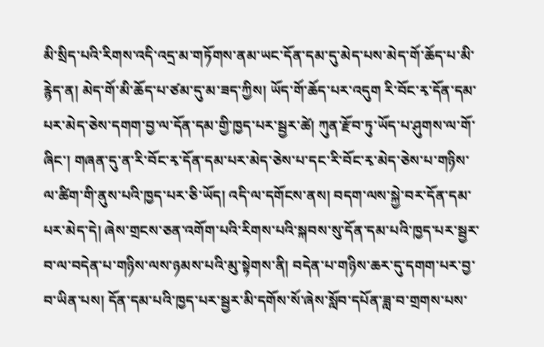མི་སྲིད་པའི་རིགས་འདི་འདྲ་མ་གཏོགས་ནམ་ཡང་དོན་དམ་དུ་མེད་པས་མེད་གོ་ཆོད་པ་མི་རྙེད་ན། མེད་གོ་མི་ཆོད་པ་ཙམ་དུ་མ་ཟད་ཀྱིས། ཡོད་གོ་ཆོད་པར་འདུག རི་བོང་རྭ་དོན་དམ་པར་མེད་ཅེས་དགག་བྱ་ལ་དོན་དམ་གྱི་ཁྱད་པར་སྦྱར་ཚེ། ཀུན་རྫོབ་ཏུ་ཡོད་པ་ཤུགས་ལ་གོ་ཞིང་། གཞན་དུ་ན་རི་བོང་རྭ་དོན་དམ་པར་མེད་ཅེས་པ་དང་རི་བོང་རྭ་མེད་ཅེས་པ་གཉིས་ལ་ཚིག་གི་ནུས་པའི་ཁྱད་པར་ཅི་ཡོད། འདི་ལ་དགོངས་ནས། བདག་ལས་སྐྱེ་བར་དོན་དམ་པར་མེད་དེ། ཞེས་གྲངས་ཅན་འགོག་པའི་རིགས་པའི་སྐབས་སུ་དོན་དམ་པའི་ཁྱད་པར་སྦྱར་བ་ལ་བདེན་པ་གཉིས་ལས་ཉམས་པའི་མུ་སྟེགས་ནི། བདེན་པ་གཉིས་ཆར་དུ་དགག་པར་བྱ་བ་ཡིན་པས། དོན་དམ་པའི་ཁྱད་པར་སྦྱར་མི་དགོས་སོ་ཞེས་སློབ་དཔོན་ཟླ་བ་གྲགས་པས་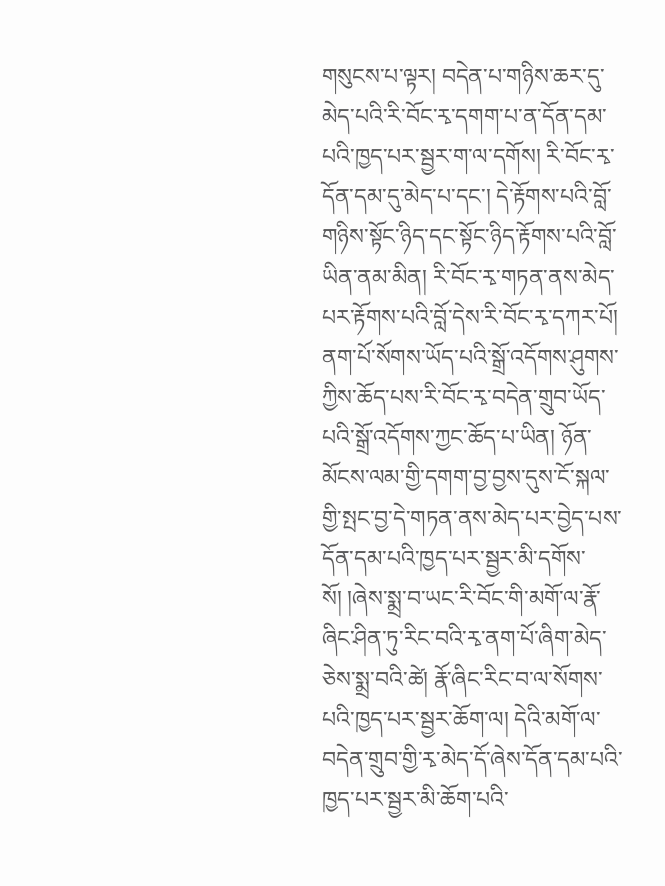གསུངས་པ་ལྟར། བདེན་པ་གཉིས་ཆར་དུ་མེད་པའི་རི་བོང་རྭ་དགག་པ་ན་དོན་དམ་པའི་ཁྱད་པར་སྦྱར་ག་ལ་དགོས། རི་བོང་རྭ་དོན་དམ་དུ་མེད་པ་དང་། དེ་རྟོགས་པའི་བློ་གཉིས་སྟོང་ཉིད་དང་སྟོང་ཉིད་རྟོགས་པའི་བློ་ཡིན་ནམ་མིན། རི་བོང་རྭ་གཏན་ནས་མེད་པར་རྟོགས་པའི་བློ་དེས་རི་བོང་རྭ་དཀར་པོ། ནག་པོ་སོགས་ཡོད་པའི་སྒྲོ་འདོགས་ཤུགས་ཀྱིས་ཆོད་པས་རི་བོང་རྭ་བདེན་གྲུབ་ཡོད་པའི་སྒྲོ་འདོགས་ཀྱང་ཆོད་པ་ཡིན། ཉོན་མོངས་ལམ་གྱི་དགག་བྱ་བྱས་དུས་ངོ་སྐལ་གྱི་སྤང་བྱ་དེ་གཏན་ནས་མེད་པར་བྱེད་པས་དོན་དམ་པའི་ཁྱད་པར་སྦྱར་མི་དགོས་སོ། །ཞེས་སྨྲ་བ་ཡང་རི་བོང་གི་མགོ་ལ་རྣོ་ཞིང་ཤིན་ཏུ་རིང་བའི་རྭ་ནག་པོ་ཞིག་མེད་ཅེས་སྨྲ་བའི་ཚེ། རྣོ་ཞིང་རིང་བ་ལ་སོགས་པའི་ཁྱད་པར་སྦྱར་ཆོག་ལ། དེའི་མགོ་ལ་བདེན་གྲུབ་གྱི་རྭ་མེད་དོ་ཞེས་དོན་དམ་པའི་ཁྱད་པར་སྦྱར་མི་ཆོག་པའི་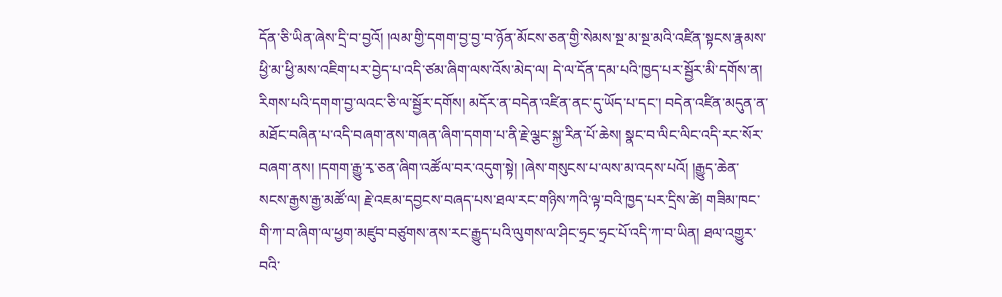དོན་ཅི་ཡིན་ཞེས་དྲི་བ་བྱའོ། །ལམ་གྱི་དགག་བྱ་བྱ་བ་ཉོན་མོངས་ཅན་གྱི་སེམས་སྔ་མ་སྔ་མའི་འཛིན་སྟངས་རྣམས་ཕྱི་མ་ཕྱི་མས་འཇིག་པར་བྱེད་པ་འདི་ཙམ་ཞིག་ལས་འོས་མེད་ལ། དེ་ལ་དོན་དམ་པའི་ཁྱད་པར་སྦྱོར་མི་དགོས་ན། རིགས་པའི་དགག་བྱ་ལའང་ཅི་ལ་སྦྱོར་དགོས། མདོར་ན་བདེན་འཛིན་ནང་དུ་ཡོད་པ་དང་། བདེན་འཛིན་མདུན་ན་མཐོང་བཞིན་པ་འདི་བཞག་ནས་གཞན་ཞིག་དགག་པ་ནི་རྗེ་ལྕང་སྐྱ་རིན་པོ་ཆེས། སྣང་བ་ལིང་ལིང་འདི་རང་སོར་བཞག་ནས། །དགག་རྒྱུ་རྭ་ཅན་ཞིག་འཚོལ་བར་འདུག་སྟེ། །ཞེས་གསུངས་པ་ལས་མ་འདས་པའོ། །རྒྱུད་ཆེན་སངས་རྒྱས་རྒྱ་མཚོ་ལ། རྗེ་འཇམ་དབྱངས་བཞད་པས་ཐལ་རང་གཉིས་ཀའི་ལྟ་བའི་ཁྱད་པར་དྲིས་ཚེ། གཟིམ་ཁང་གི་ཀ་བ་ཞིག་ལ་ཕྱག་མཛུབ་བཙུགས་ནས་རང་རྒྱུད་པའི་ལུགས་ལ་ཤིང་ཧྲང་ཧྲང་པོ་འདི་ཀ་བ་ཡིན། ཐལ་འགྱུར་བའི་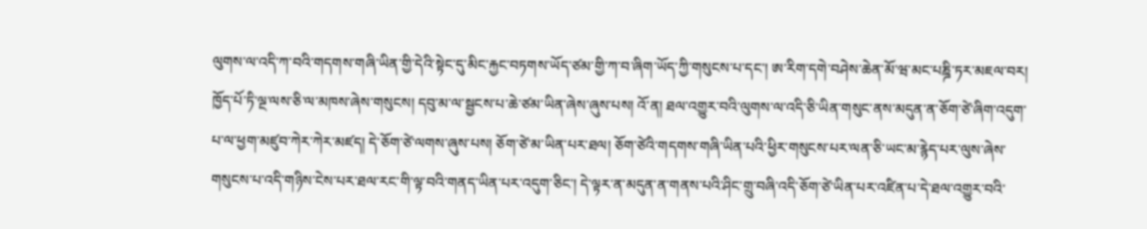ལུགས་ལ་འདི་ཀ་བའི་གདགས་གཞི་ཡིན་གྱི་དེའི་སྟེང་དུ་མིང་རྐྱང་བཏགས་ཡོད་ཙམ་གྱི་ཀ་བ་ཞིག་ཡོད་ཀྱི་གསུངས་པ་དང་། ཨ་རིག་དགེ་བཤེས་ཆེན་མོ་ཝ་མང་པཎྜི་ཏར་མཇལ་བར། ཁྱོད་པོ་ཏི་ལྔ་ལས་ཅི་ལ་མཁས་ཞེས་གསུངས། དབུ་མ་ལ་སྦྱངས་པ་ཆེ་ཙམ་ཡིན་ཞེས་ཞུས་པས། འོ་ན། ཐལ་འགྱུར་བའི་ལུགས་ལ་འདི་ཅི་ཡིན་གསུང་ནས་མདུན་ན་ཅོག་ཙེ་ཞིག་འདུག་པ་ལ་ཕྱག་མཛུབ་ཀེར་ཀེར་མཛད། དེ་ཅོག་ཙེ་ལགས་ཞུས་པས། ཅོག་ཙེ་མ་ཡིན་པར་ཐལ། ཅོག་ཙེའི་གདགས་གཞི་ཡིན་པའི་ཕྱིར་གསུངས་པར་ལན་ཅི་ཡང་མ་རྙེད་པར་ལུས་ཞེས་གསུངས་པ་འདི་གཉིས་ངེས་པར་ཐལ་རང་གི་ལྟ་བའི་གནད་ཡིན་པར་འདུག་ཅིང་། དེ་ལྟར་ན་མདུན་ན་གནས་པའི་ཤིང་གྲུ་བཞི་འདི་ཅོག་ཙེ་ཡིན་པར་འཛིན་པ་དེ་ཐལ་འགྱུར་བའི་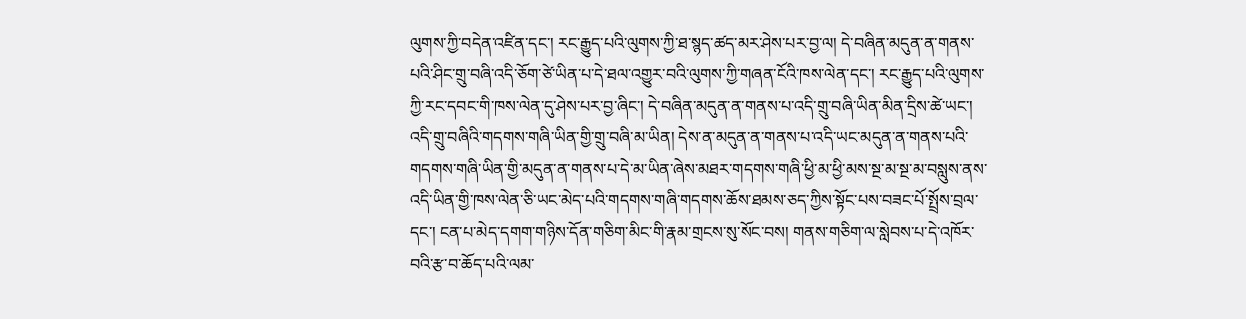ལུགས་ཀྱི་བདེན་འཛིན་དང་། རང་རྒྱུད་པའི་ལུགས་ཀྱི་ཐ་སྙད་ཚད་མར་ཤེས་པར་བྱ་ལ། དེ་བཞིན་མདུན་ན་གནས་པའི་ཤིང་གྲུ་བཞི་འདི་ཅོག་ཙེ་ཡིན་པ་དེ་ཐལ་འགྱུར་བའི་ལུགས་ཀྱི་གཞན་ངོའི་ཁས་ལེན་དང་། རང་རྒྱུད་པའི་ལུགས་ཀྱི་རང་དབང་གི་ཁས་ལེན་དུ་ཤེས་པར་བྱ་ཞིང་། དེ་བཞིན་མདུན་ན་གནས་པ་འདི་གྲུ་བཞི་ཡིན་མིན་དྲིས་ཚེ་ཡང་། འདི་གྲུ་བཞིའི་གདགས་གཞི་ཡིན་གྱི་གྲུ་བཞི་མ་ཡིན། དེས་ན་མདུན་ན་གནས་པ་འདི་ཡང་མདུན་ན་གནས་པའི་གདགས་གཞི་ཡིན་གྱི་མདུན་ན་གནས་པ་དེ་མ་ཡིན་ཞེས་མཐར་གདགས་གཞི་ཕྱི་མ་ཕྱི་མས་སྔ་མ་སྔ་མ་བསླུས་ནས་འདི་ཡིན་གྱི་ཁས་ལེན་ཅི་ཡང་མེད་པའི་གདགས་གཞི་གདགས་ཆོས་ཐམས་ཅད་ཀྱིས་སྟོང་པས་བཟང་པོ་སྤྲོས་བྲལ་དང་། ངན་པ་མེད་དགག་གཉིས་དོན་གཅིག་མིང་གི་རྣམ་གྲངས་སུ་སོང་བས། གནས་གཅིག་ལ་སླེབས་པ་དེ་འཁོར་བའི་རྩ་བ་ཆོད་པའི་ལམ་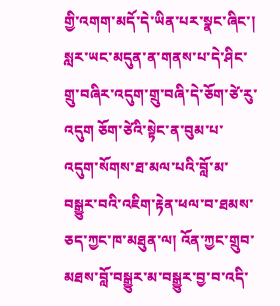གྱི་འགག་མདོ་དེ་ཡིན་པར་སྣང་ཞིང་། སླར་ཡང་མདུན་ན་གནས་པ་དེ་ཤིང་གྲུ་བཞིར་འདུག་གྲུ་བཞི་དེ་ཅོག་ཙེ་རུ་འདུག ཅོག་ཙེའི་སྟེང་ན་བུམ་པ་འདུག་སོགས་ཐ་མལ་པའི་བློ་མ་བསྒྱུར་བའི་འཇིག་རྟེན་ཕལ་བ་ཐམས་ཅད་ཀྱང་ཁ་མཐུན་ལ། འོན་ཀྱང་གྲུབ་མཐས་བློ་བསྒྱུར་མ་བསྒྱུར་བྱ་བ་འདི་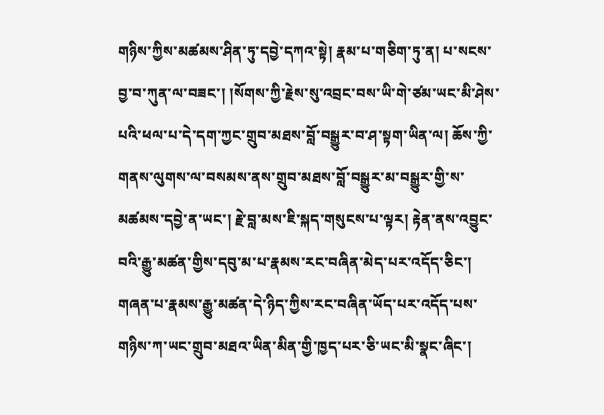གཉིས་ཀྱིས་མཚམས་ཤིན་ཏུ་དབྱེ་དཀའ་སྟེ། རྣམ་པ་གཅིག་ཏུ་ན། པ་སངས་བྱ་བ་ཀུན་ལ་བཟང་། །སོགས་ཀྱི་རྗེས་སུ་འབྲང་བས་ཡི་གེ་ཙམ་ཡང་མི་ཤེས་པའི་ཕལ་པ་དེ་དག་ཀྱང་གྲུབ་མཐས་བློ་བསྒྱུར་བ་ཤ་སྟག་ཡིན་ལ། ཆོས་ཀྱི་གནས་ལུགས་ལ་བསམས་ནས་གྲུབ་མཐས་བློ་བསྒྱུར་མ་བསྒྱུར་གྱི་ས་མཚམས་དབྱེ་ན་ཡང་། རྗེ་བླ་མས་ཇི་སྐད་གསུངས་པ་ལྟར། རྟེན་ནས་འབྱུང་བའི་རྒྱུ་མཚན་གྱིས་དབུ་མ་པ་རྣམས་རང་བཞིན་མེད་པར་འདོད་ཅིང་། གཞན་པ་རྣམས་རྒྱུ་མཚན་དེ་ཉིད་ཀྱིས་རང་བཞིན་ཡོད་པར་འདོད་པས་གཉིས་ཀ་ཡང་གྲུབ་མཐའ་ཡིན་མིན་གྱི་ཁྱད་པར་ཅི་ཡང་མི་སྣང་ཞིང་།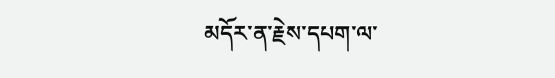མདོར་ན་རྗེས་དཔག་ལ་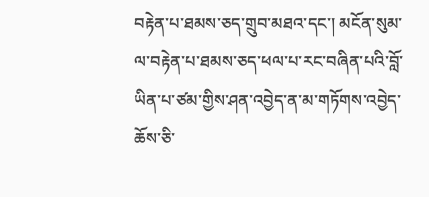བརྟེན་པ་ཐམས་ཅད་གྲུབ་མཐའ་དང་། མངོན་སུམ་ལ་བརྟེན་པ་ཐམས་ཅད་ཕལ་པ་རང་བཞིན་པའི་བློ་ཡིན་པ་ཙམ་གྱིས་ཤན་འབྱེད་ན་མ་གཏོགས་འབྱེད་ཆོས་ཅི་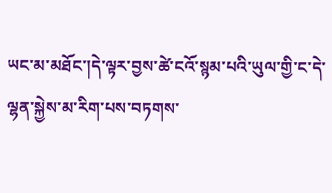ཡང་མ་མཐོང་།དེ་ལྟར་བྱས་ཚེ་ངའོ་སྙམ་པའི་ཡུལ་གྱི་ང་དེ་ལྷན་སྐྱེས་མ་རིག་པས་བཏགས་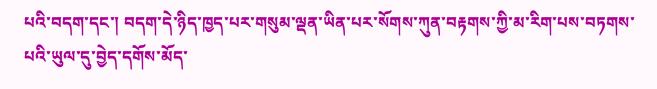པའི་བདག་དང་། བདག་དེ་ཉིད་ཁྱད་པར་གསུམ་ལྡན་ཡིན་པར་སོགས་ཀུན་བརྟགས་ཀྱི་མ་རིག་པས་བཏགས་པའི་ཡུལ་དུ་བྱེད་དགོས་མོད་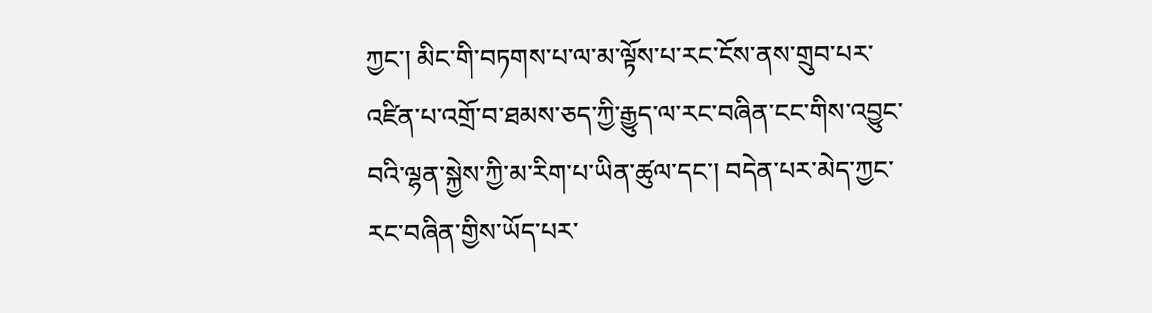ཀྱང་། མིང་གི་བཏགས་པ་ལ་མ་ལྟོས་པ་རང་ངོས་ནས་གྲུབ་པར་འཛིན་པ་འགྲོ་བ་ཐམས་ཅད་ཀྱི་རྒྱུད་ལ་རང་བཞིན་ངང་གིས་འབྱུང་བའི་ལྷན་སྐྱེས་ཀྱི་མ་རིག་པ་ཡིན་ཚུལ་དང་། བདེན་པར་མེད་ཀྱང་རང་བཞིན་གྱིས་ཡོད་པར་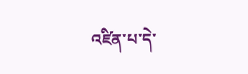འཛིན་པ་དེ་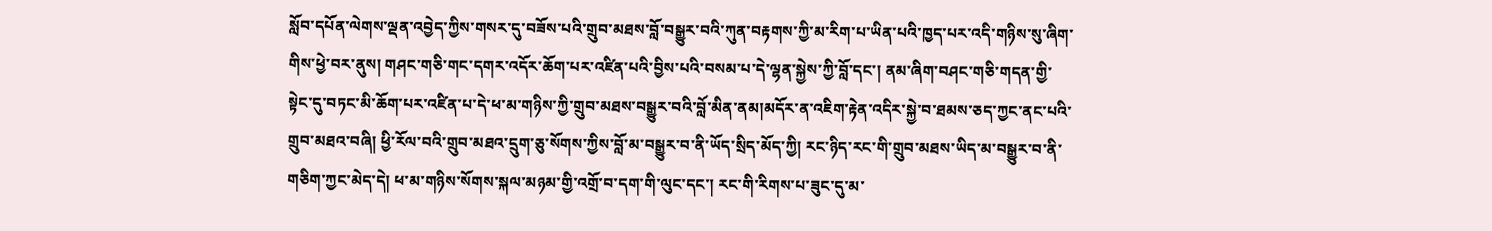སློབ་དཔོན་ལེགས་ལྡན་འབྱེད་ཀྱིས་གསར་དུ་བཟོས་པའི་གྲུབ་མཐས་བློ་བསྒྱུར་བའི་ཀུན་བརྟགས་ཀྱི་མ་རིག་པ་ཡིན་པའི་ཁྱད་པར་འདི་གཉིས་སུ་ཞིག་གིས་ཕྱེ་བར་ནུས། གཤང་གཅི་གང་དགར་འདོར་ཆོག་པར་འཛིན་པའི་བྱིས་པའི་བསམ་པ་དེ་ལྷན་སྐྱེས་ཀྱི་བློ་དང་། ནམ་ཞིག་བཤང་གཅི་གདན་གྱི་སྟེང་དུ་བཏང་མི་ཆོག་པར་འཛིན་པ་དེ་ཕ་མ་གཉིས་ཀྱི་གྲུབ་མཐས་བསྒྱུར་བའི་བློ་མིན་ནམ།མདོར་ན་འཇིག་རྟེན་འདིར་སྐྱེ་བ་ཐམས་ཅད་ཀྱང་ནང་པའི་གྲུབ་མཐའ་བཞི། ཕྱི་རོལ་བའི་གྲུབ་མཐའ་དྲུག་ཅུ་སོགས་ཀྱིས་བློ་མ་བསྒྱུར་བ་ནི་ཡོད་སྲིད་མོད་ཀྱི། རང་ཉིད་རང་གི་གྲུབ་མཐས་ཡིད་མ་བསྒྱུར་བ་ནི་གཅིག་ཀྱང་མེད་དེ། ཕ་མ་གཉིས་སོགས་སྐལ་མཉམ་གྱི་འགྲོ་བ་དག་གི་ལུང་དང་། རང་གི་རིགས་པ་ཟུང་དུ་མ་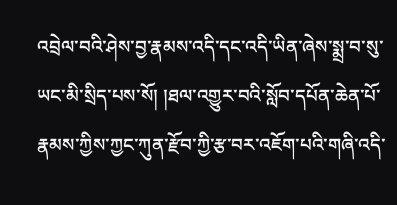འབྲེལ་བའི་ཤེས་བྱ་རྣམས་འདི་དང་འདི་ཡིན་ཞེས་སྨྲ་བ་སུ་ཡང་མི་སྲིད་པས་སོ། །ཐལ་འགྱུར་བའི་སློབ་དཔོན་ཆེན་པོ་རྣམས་ཀྱིས་ཀྱང་ཀུན་རྫོབ་ཀྱི་རྩ་བར་འཇོག་པའི་གཞི་འདི་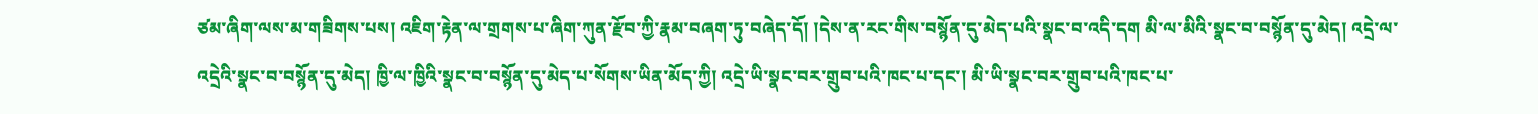ཙམ་ཞིག་ལས་མ་གཟིགས་པས། འཇིག་རྟེན་ལ་གྲགས་པ་ཞིག་ཀུན་རྫོབ་ཀྱི་རྣམ་བཞག་ཏུ་བཞེད་དོ། །དེས་ན་རང་གིས་བསྙོན་དུ་མེད་པའི་སྣང་བ་འདི་དག མི་ལ་མིའི་སྣང་བ་བསྙོན་དུ་མེད། འདྲེ་ལ་འདྲེའི་སྣང་བ་བསྙོན་དུ་མེད། ཁྱི་ལ་ཁྱིའི་སྣང་བ་བསྙོན་དུ་མེད་པ་སོགས་ཡིན་མོད་ཀྱི། འདྲེ་ཡི་སྣང་བར་གྲུབ་པའི་ཁང་པ་དང་། མི་ཡི་སྣང་བར་གྲུབ་པའི་ཁང་པ་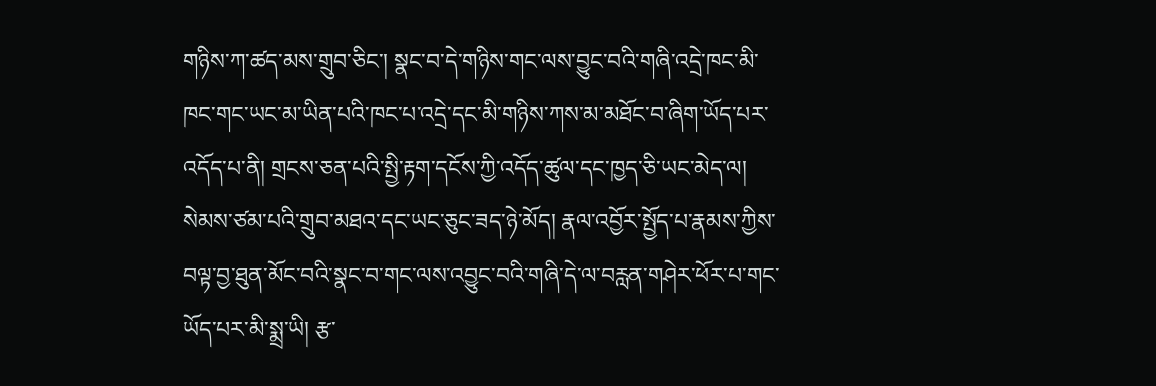གཉིས་ཀ་ཚད་མས་གྲུབ་ཅིང་། སྣང་བ་དེ་གཉིས་གང་ལས་བྱུང་བའི་གཞི་འདྲེ་ཁང་མི་ཁང་གང་ཡང་མ་ཡིན་པའི་ཁང་པ་འདྲེ་དང་མི་གཉིས་ཀས་མ་མཐོང་བ་ཞིག་ཡོད་པར་འདོད་པ་ནི། གྲངས་ཅན་པའི་སྤྱི་རྟག་དངོས་ཀྱི་འདོད་ཚུལ་དང་ཁྱད་ཅི་ཡང་མེད་ལ། སེམས་ཙམ་པའི་གྲུབ་མཐའ་དང་ཡང་ཅུང་ཟད་ཉེ་མོད། རྣལ་འབྱོར་སྤྱོད་པ་རྣམས་ཀྱིས་བལྟ་བྱ་ཐུན་མོང་བའི་སྣང་བ་གང་ལས་འབྱུང་བའི་གཞི་དེ་ལ་བརླན་གཤེར་ཕོར་པ་གང་ཡོད་པར་མི་སྨྲ་ཡི། རྩ་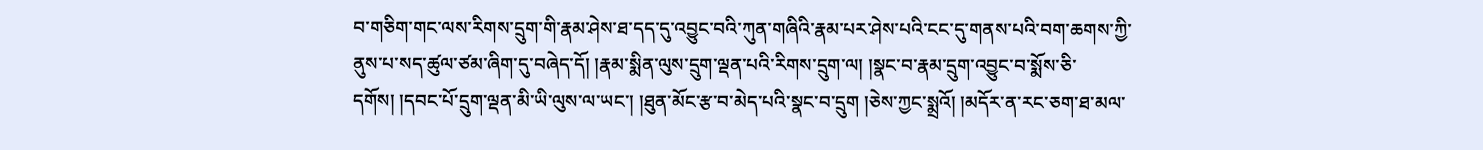བ་གཅིག་གང་ལས་རིགས་དྲུག་གི་རྣམ་ཤེས་ཐ་དད་དུ་འབྱུང་བའི་ཀུན་གཞིའི་རྣམ་པར་ཤེས་པའི་ངང་དུ་གནས་པའི་བག་ཆགས་ཀྱི་ནུས་པ་སད་ཚུལ་ཙམ་ཞིག་དུ་བཞེད་དོ། །རྣམ་སྨིན་ལུས་དྲུག་ལྡན་པའི་རིགས་དྲུག་ལ། །སྣང་བ་རྣམ་དྲུག་འབྱུང་བ་སྨོས་ཅི་དགོས། །དབང་པོ་དྲུག་ལྡན་མི་ཡི་ལུས་ལ་ཡང་། །ཐུན་མོང་རྩ་བ་མེད་པའི་སྣང་བ་དྲུག །ཅེས་ཀྱང་སྨྲའོ། །མདོར་ན་རང་ཅག་ཐ་མལ་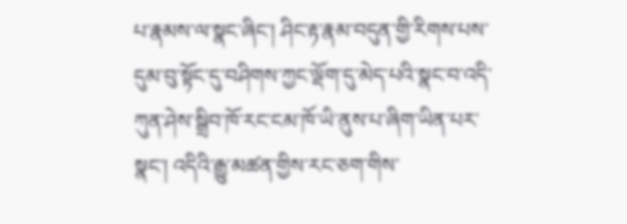པ་རྣམས་ལ་སྣང་ཞིང་། ཤིང་རྟ་རྣམ་བདུན་གྱི་རིགས་པས་དུམ་བུ་སྟོང་དུ་བཤིགས་ཀྱང་ལྡོག་དུ་མེད་པའི་སྣང་བ་འདི་ཀུན་ཤེས་སྒྲིབ་ཁོ་རང་ངམ་ཁོ་ཡི་ནུས་པ་ཞིག་ཡིན་པར་སྣང་། འདིའི་རྒྱུ་མཚན་གྱིས་རང་ཅག་གིས་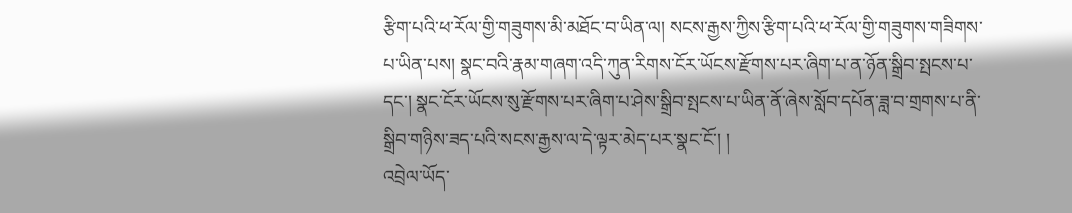རྩིག་པའི་ཕ་རོལ་གྱི་གཟུགས་མི་མཐོང་བ་ཡིན་ལ། སངས་རྒྱས་ཀྱིས་རྩིག་པའི་ཕ་རོལ་གྱི་གཟུགས་གཟིགས་པ་ཡིན་པས། སྣང་བའི་རྣམ་གཞག་འདི་ཀུན་རིགས་ངོར་ཡོངས་རྫོགས་པར་ཞིག་པ་ན་ཉོན་སྒྲིབ་སྤངས་པ་དང་། སྣང་ངོར་ཡོངས་སུ་རྫོགས་པར་ཞིག་པ་ཤེས་སྒྲིབ་སྤངས་པ་ཡིན་ནོ་ཞེས་སློབ་དཔོན་ཟླ་བ་གྲགས་པ་ནི་སྒྲིབ་གཉིས་ཟད་པའི་སངས་རྒྱས་ལ་དེ་ལྟར་མེད་པར་སྣང་ངོ་། །
འབྲེལ་ཡོད་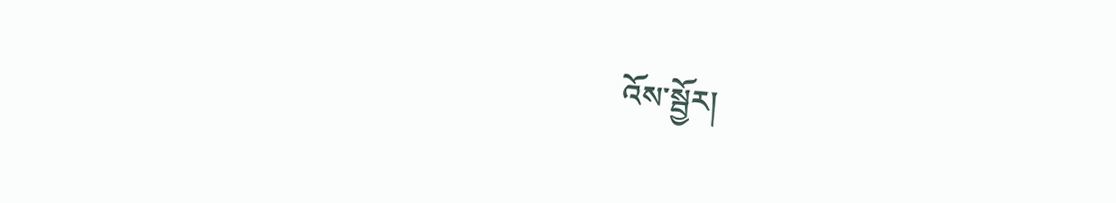འོས་སྦྱོར།